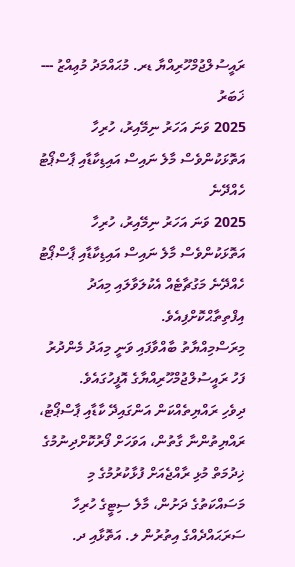ރައީސުލްޖުމްހޫރިއްޔާ ޑރ. މުޙައްމަދު މުޢިއްޒު ---
ޚަބަރު
2025 ވަނަ އަހަރު ނިމޭއިރު، ހުރިހާ އަތޮޅަކުންވެސް މާލެ ނައިސް އައިޑިކާޑާއި ޕާސްޕޯޓު ހެއްދޭނެ
2025 ވަނަ އަހަރު ނިމޭއިރު، ހުރިހާ އަތޮޅަކުންވެސް މާލެ ނައިސް އައިޑިކާޑާއި ޕާސްޕޯޓު ހެއްދޭނެ މަގުޗާޓެއް އެކުލަވާލައި މިއަދު އިފްތިތާޙްކޮށްފިއެވެ.
މިރަސްމިއްޔާތު ބާއްވާފައި ވަނީ މިއަދު މެންދުރު ފަހު ރައީސުލްޖުމްހޫރިއްޔާގެ އޮފީހުގައެވެ.
ދިވެހި ރައްޔިތެއްކަން އަންގައިދޭ ކާޑާއި ޕާސްޕޯޓު، ރައްޔިތުންނާ ގާތުން، އަވަހަށް ފޯރުކޮށްދިނުމުގެ ޚިދުމަތް މުޅި ރާއްޖެއަށް ފުޅާކުރުމުގެ މި މަސައްކަތުގެ ދަށުން، މާލެ ސިޓީގެ ހުރިހާ ސަރަޙައްދެއްގެ އިތުރުން ލ. އަތޮޅާއި ދ.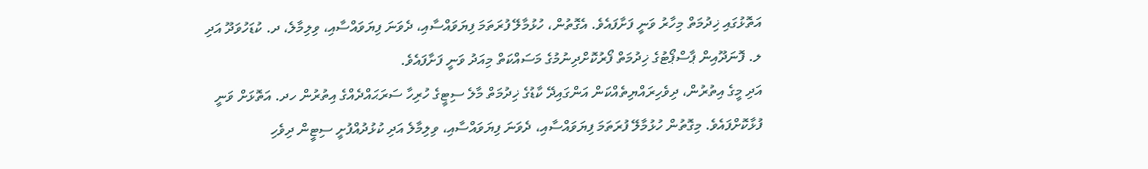އަތޮޅުގައި ޚިދުމަތް މިހާރު ވަނީ ފަށާފައެވެ. އެގޮތުން، ހުޅުމާލޭ ފުރަތަމަ ފިޔަވައްސާއި، ދެވަނަ ފިޔަވައްސާއި، ވިލިމާލެ، ދ. ކުޑަހުވަދޫ އަދި ލ. ފޮނަދޫއިން ޕާސްޕޯޓުގެ ޚިދުމަތް ފޯރުކޮށްދިނުމުގެ މަސައްކަތް މިއަދު ވަނީ ފަށާފައެވެ.
އަދި މީގެ އިތުރުން، ދިވެހިރައްޔިތެއްކަން އަންގައިދޭ ކާޑުގެ ޚިދުމަތް މާލެ ސިޓީގެ ހުރިހާ ސަރަޙައްދެއްގެ އިތުރުން ހދ. އަތޮޅަށް ވަނީ ފުޅާކޮށްފައެވެ. މިގޮތުން ހުޅުމާލޭ ފުރަތަމަ ފިޔަވައްސާއި، ދެވަނަ ފިޔަވައްސާއި، ވިލިމާލެ އަދި ކުޅުދުއްފުށީ ސިޓީން ދިވެހި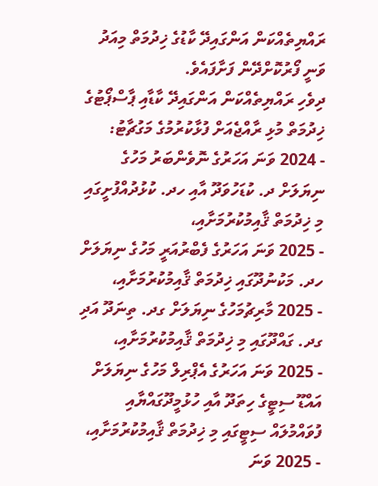ރައްޔިތެއްކަން އަންގައިދޭ ކާޑުގެ ޚިދުމަތް މިއަދު ވަނީ ފޯރުކޮށްދޭން ފަށާފައެވެ.
ދިވެހި ރައްޔިތެއްކަން އަންގައިދޭ ކާޑާއި ޕާސްޕޯޓުގެ ޚިދުމަތް މުޅި ރާއްޖެއަށް ފުޅާކުރުމުގެ މަގުޗާޓު:
- 2024 ވަނަ އަހަރުގެ ނޮވެންބަރު މަހުގެ ނިޔަލަށް ދ. ކުޑަހުވަދޫ އާއި ހދ. ކުޅުދުއްފުށީގައި މި ޚިދުމަތް ޤާއިމުކުރުމަށާއި،
- 2025 ވަނަ އަހަރުގެ ފެބްރުއަރީ މަހުގެ ނިޔަލަށް ހދ. މަކުނުދޫގައި ޚިދުމަތް ޤާއިމުކުރުމަށާއި،
- 2025 މާރިޗުމަހުގެ ނިޔަލަށް ގދ. ތިނަދޫ އަދި ގދ. ގައްދޫގައި މި ޚިދުމަތް ޤާއިމުކުރުމަށާއި،
- 2025 ވަނަ އަހަރުގެ އެޕްރިލް މަހުގެ ނިޔަލަށް އައްޑޫ ސިޓީގެ ހިތަދޫ އާއި ހުޅުމީދޫގައްޔާއި ފުވައްމުލައް ސިޓީގައި މި ޚިދުމަތް ޤާއިމުކުރުމަށާއި،
- 2025 ވަނަ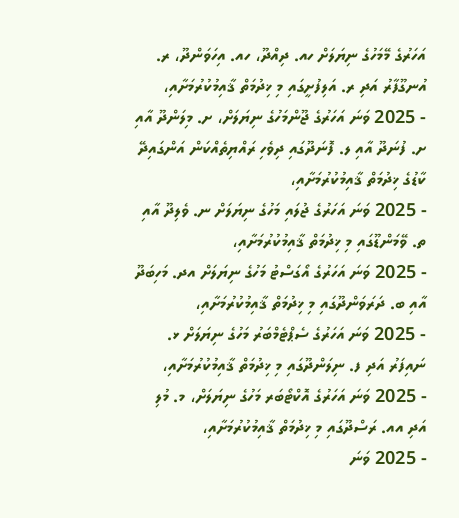އަހަރުގެ މޭމަހުގެ ނިޔަލަށް ހއ. ދިއްދޫ، ހއ. އިހަވަންދޫ، ރ. އުނގޫފާރު އަދި ރ. އަލިފުށީގައި މި ޚިދުމަތް ޤާއިމުކުރުމަށާއި،
- 2025 ވަނަ އަހަރުގެ ޖޫންމަހުގެ ނިޔަލަށް، ށ. މިލަންދޫ އާއި ށ. ފުނަދޫ އާއި ލ. ފޮނަދޫގައި ދިވެހި ރައްޔިތެއްކަން އަންގައިދޭ ކާޑުގެ ޚިދުމަތް ޤާއިމުކުރުމަށާއި،
- 2025 ވަނަ އަހަރުގެ ޖުލައި މަހުގެ ނިޔަލަށް ނ. ވެލިދޫ އާއި ތ. ވޭމަންޑޫގައި މި ޚިދުމަތް ޤާއިމުކުރުމަށާއި،
- 2025 ވަނަ އަހަރުގެ އޯގަސްޓު މަހުގެ ނިޔަލަށް އދ. މަހިބަދޫ އާއި ބ. ދަރަވަންދޫގައި މި ޚިދުމަތް ޤާއިމުކުރުމަށާއި،
- 2025 ވަނަ އަހަރުގެ ސެޕްޓެމްބަރު މަހުގެ ނިޔަލަށް ޅ. ނައިފަރު އަދި ފ. ނިލަންދޫގައި މި ޚިދުމަތް ޤާއިމުކުރުމަށާއި،
- 2025 ވަނަ އަހަރުގެ އޮކްޓޯބަރ މަހުގެ ނިޔަލަށް، މ. މުލި އަދި އއ. ރަސްދޫގައި މި ޚިދުމަތް ޤާއިމުކުރުމަށާއި،
- 2025 ވަނަ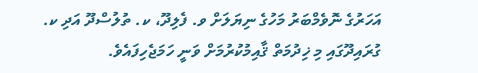އަހަރުގެ ނޮވެމްބަރު މަހުގެ ނިޔަލަށް ވ. ފެލިދޫ، ކ. ތުލުސްދޫ އަދި ކ. ގުރައިދޫގައި މި ޚިދުމަތް ޤާއިމުކުރުމަށް ވަނީ ހަމަޖެހިފައެވެ.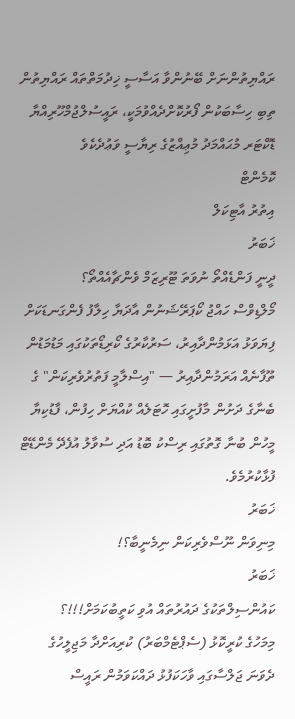ރައްޔިތުންނަށް ބޭނުންވާ އަސާސީ ޚިދުމަތްތައް ރައްޔިތުން ތިބި ހިސާބަކުން ފޯރުކޮށްދެއްވުމަކީ، ރައީސުލްޖުމްހޫރިއްޔާ ޑޮކްޓަރ މުޙައްމަދު މުޢިއްޒުގެ ރިޔާސީ ވަޢުދެކެވެ
ކޮމެންޓް
އިތުރު އާޓިކަލް
ޚަބަރު
ދީނީ ފަންޑެއްތޯ ނުވަތަ ޓޫރިޒަމް ވެންޗާއެއްތޯ؟
މޯލްޑިވްސް ހައްޖު ކޯޕަރޭޝަނުން އާދަޔާ ހިލާފު ފެންގަނޑަކަށް ފިޔަވަޅު އަޅަމުންދާއިރު، ސަރުކާރުގެ ކޯރިޑޯތަކުގައި މަޑުމަޑުން ތޫފާނެއް އަރަމުންދާއިރު — "އިސްލާމީ ފަތުރުވެރިކަން" ގެ ބެނާގެ ދަށުން މާފުށީގައި ހޮޓަލެއް ކުއްޔަށް ހިފުން، ފާޑުކިޔާ މީހުން ބުނާ ގޮތުގައި ރިސްކު ބޮޑު އަދި ސުވާލު އުފެދޭ މެންޑޭޓް ފުޅާކުރުމެވެ.
ޚަބަރު
މިނިވަން ނޫސްވެރިކަން ނިމެނީބާ؟!
ޚަބަރު
ކައުންސިލްތަކުގެ ދައުރުތައް އުވި ކަތީބުކަމަށް!!!؟
މިމަހުގެ ކުރީކޮޅު (ސެޕްޓެމްބަރު) ކުރިއަށްދާ މަޖިލީހުގެ ދެވަނަ ޖަލްސާގައި ވާހަކަފުޅު ދައްކަވަމުން ރައީސް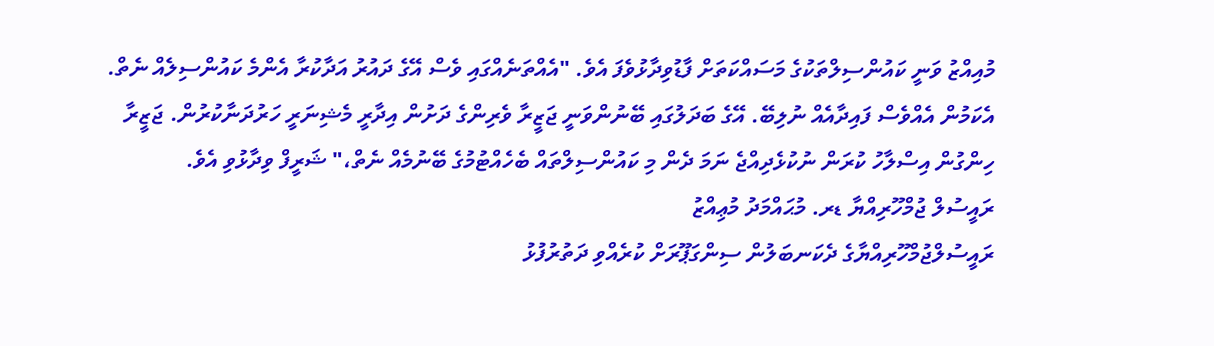މުއިއްޒު ވަނީ ކައުންސިލްތަކުގެ މަސައްކަތަށް ފާޑުވިދާޅުވެފަ އެވެ. "އެއްތަނެއްގައި ވެސް އޭގެ ދައުރު އަދާކުރާ އެންމެ ކައުންސިލެއް ނެތް. އެކަމުން އެއްވެސް ފައިދާއެއް ނުލިބޭ. އޭގެ ބަދަލުގައި ބޭނުންވަނީ ޖަޒީރާ ވެރިންގެ ދަށުން އިދާރީ މެޝިނަރީ ހަރުދަނާކުރުން. ޖަޒީރާ ހިންގުން އިސްލާހު ކުރަން ނުކުޅެދިއްޖެ ނަމަ ދެން މި ކައުންސިލްތައް ބެހެއްޓުމުގެ ބޭނުމެއް ނެތް،" ޝަރީފް ވިދާޅުވި އެވެ.
ރައީސުލް ޖުމްހޫރިއްޔާ ޑރ. މުޙައްމަދު މުޢިއްޒު
ރައީސުލްޖުމްހޫރިއްޔާގެ ދެކަނބަލުން ސިންގަޕޫރަށް ކުރެއްވި ދަތުރުފުޅު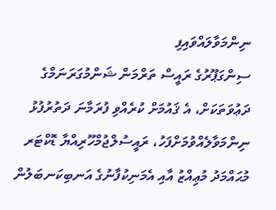ނިންމަވާލައްވައިފި
ސިންގަޕޫރުގެ ރައީސް ތަރްމަން ޝަންމުގަރަނަމްގެ ދަޢުވަތަކަށް، އެ ޤައުމަށް ކުރެއްވި ފުރަމާނަ ދަތުރުފުޅު ނިންމަވާލެއްވުމަށްފަހު، ރައީސުލްޖުމްހޫރިއްޔާ ޑޮކްޓަރ މުޙައްމަދު މުޢިއްޒު އާއި އެމަނިކުފާނުގެ އަނބިކަނބަލުން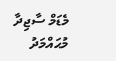މެޑަމް ސާޖިދާ މުޙައްމަދު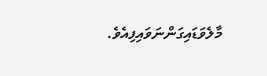މާލެވަޑައިގަންނަވައިފިއެވެ.